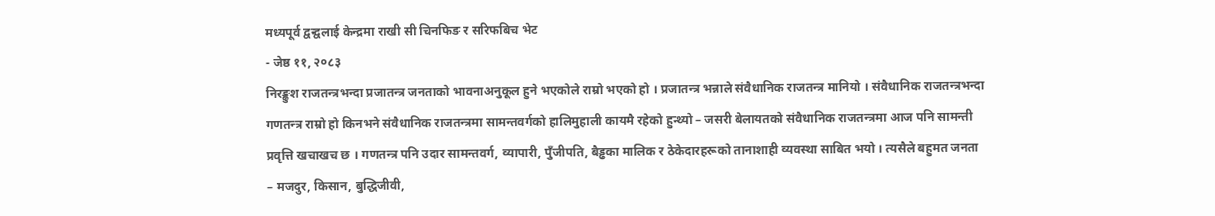मध्यपूर्व द्वन्द्वलाई केन्द्रमा राखी सी चिनफिङ र सरिफबिच भेट
- जेष्ठ ११, २०८३
निरङ्कुश राजतन्त्रभन्दा प्रजातन्त्र जनताको भावनाअनुकूल हुने भएकोले राम्रो भएको हो । प्रजातन्त्र भन्नाले संवैधानिक राजतन्त्र मानियो । संवैधानिक राजतन्त्रभन्दा गणतन्त्र राम्रो हो किनभने संवैधानिक राजतन्त्रमा सामन्तवर्गको हालिमुहाली कायमै रहेको हुन्थ्यो – जसरी बेलायतको संवैधानिक राजतन्त्रमा आज पनि सामन्ती प्रवृत्ति खचाखच छ । गणतन्त्र पनि उदार सामन्तवर्ग, व्यापारी, पुँजीपति, बैड्ढका मालिक र ठेकेदारहरूको तानाशाही व्यवस्था साबित भयो । त्यसैले बहुमत जनता – मजदुर, किसान, बुद्धिजीवी,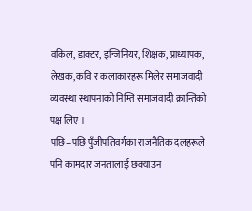वकिल, डाक्टर, इन्जिनियर, शिक्षक, प्राध्यापक, लेखक, कवि र कलाकारहरू मिलेर समाजवादी व्यवस्था स्थापनाको निम्ति समाजवादी क्रान्तिको पक्ष लिए ।
पछि–पछि पुँजीपतिवर्गका राजनैतिक दलहरूले पनि कामदार जनतालाई छक्याउन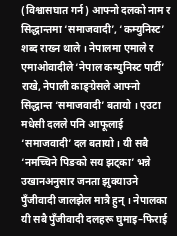(विश्वासघात गर्न) आफ्नो दलको नाम र सिद्धान्तमा ‘समाजवादी’, ‘कम्युनिस्ट’ शब्द राख्न थाले । नेपालमा एमाले र एमाओवादीले ‘नेपाल कम्युनिस्ट पार्टी’ राखे, नेपाली काङ्ग्रेसले आफ्नो सिद्धान्त ‘समाजवादी’ बतायो । एउटा मधेसी दलले पनि आफूलाई ‘समाजवादी’ दल बतायो । यी सबै ‘नमच्चिने पिङको सय झट्का’ भन्ने उखानअनुसार जनता झुक्याउने पुँजीवादी जालझेल मात्रै हुन् । नेपालका यी सबै पुँजीवादी दलहरू घुमाइ–फिराई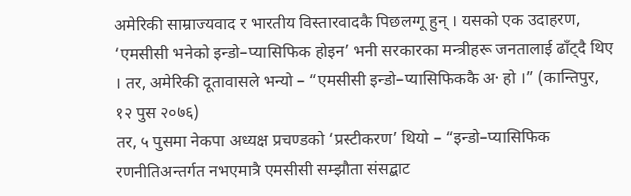अमेरिकी साम्राज्यवाद र भारतीय विस्तारवादकै पिछलग्गू हुन् । यसको एक उदाहरण, ‘एमसीसी भनेको इन्डो–प्यासिफिक होइन’ भनी सरकारका मन्त्रीहरू जनतालाई ढाँट्दै थिए । तर, अमेरिकी दूतावासले भन्यो – “एमसीसी इन्डो–प्यासिफिककै अ· हो ।” (कान्तिपुर, १२ पुस २०७६)
तर, ५ पुसमा नेकपा अध्यक्ष प्रचण्डको ‘प्रस्टीकरण’ थियो – “इन्डो–प्यासिफिक रणनीतिअन्तर्गत नभएमात्रै एमसीसी सम्झौता संसद्बाट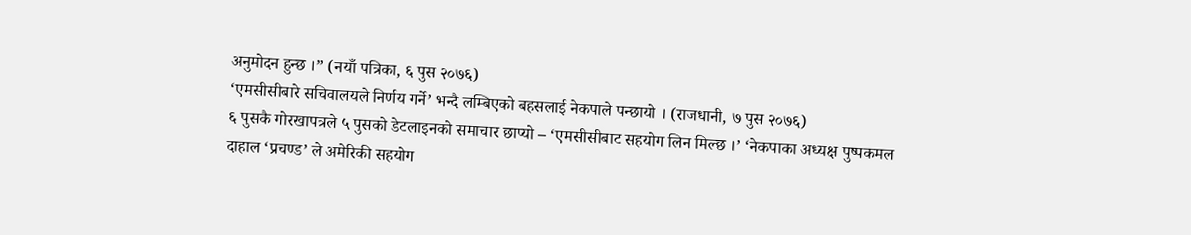अनुमोदन हुन्छ ।” (नयाँ पत्रिका, ६ पुस २०७६)
‘एमसीसीबारे सचिवालयले निर्णय गर्ने’ भन्दै लम्बिएको बहसलाई नेकपाले पन्छायो । (राजधानी, ७ पुस २०७६)
६ पुसकै गोरखापत्रले ५ पुसको डेटलाइनको समाचार छाप्यो – ‘एमसीसीबाट सहयोग लिन मिल्छ ।’ ‘नेकपाका अध्यक्ष पुष्पकमल दाहाल ‘प्रचण्ड’ ले अमेरिकी सहयोग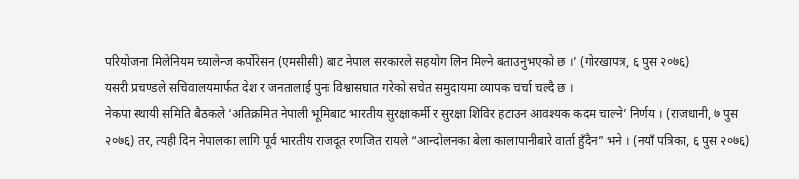परियोजना मिलेनियम च्यालेन्ज कर्पोरेसन (एमसीसी) बाट नेपाल सरकारले सहयोग लिन मिल्ने बताउनुभएको छ ।’ (गोरखापत्र, ६ पुस २०७६)
यसरी प्रचण्डले सचिवालयमार्फत देश र जनतालाई पुनः विश्वासघात गरेको सचेत समुदायमा व्यापक चर्चा चल्दै छ ।
नेकपा स्थायी समिति बैठकले ‘अतिक्रमित नेपाली भूमिबाट भारतीय सुरक्षाकर्मी र सुरक्षा शिविर हटाउन आवश्यक कदम चाल्ने’ निर्णय । (राजधानी, ७ पुस २०७६) तर, त्यही दिन नेपालका लागि पूर्व भारतीय राजदूत रणजित रायले “आन्दोलनका बेला कालापानीबारे वार्ता हुँदैन” भने । (नयाँ पत्रिका, ६ पुस २०७६)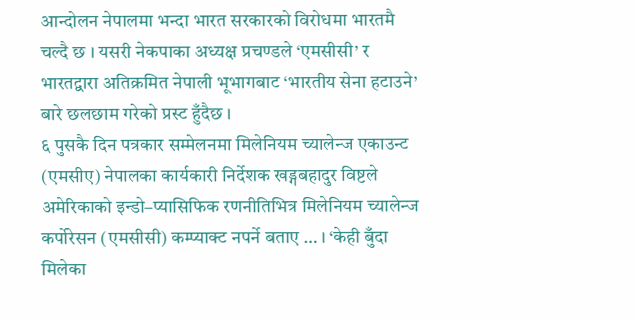आन्दोलन नेपालमा भन्दा भारत सरकारको विरोधमा भारतमै चल्दै छ । यसरी नेकपाका अध्यक्ष प्रचण्डले ‘एमसीसी’ र भारतद्वारा अतिक्रमित नेपाली भूभागबाट ‘भारतीय सेना हटाउने’ बारे छलछाम गरेको प्रस्ट हुँदैछ ।
६ पुसकै दिन पत्रकार सम्मेलनमा मिलेनियम च्यालेन्ज एकाउन्ट (एमसीए) नेपालका कार्यकारी निर्देशक खड्गबहादुर विष्टले अमेरिकाको इन्डो–प्यासिफिक रणनीतिभित्र मिलेनियम च्यालेन्ज कर्पोरेसन (एमसीसी) कम्प्याक्ट नपर्ने बताए … । ‘केही बुँदा मिलेका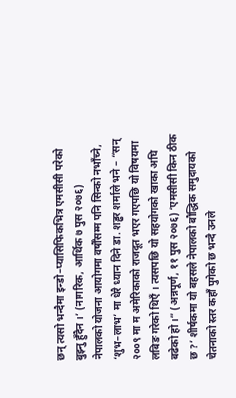छन् त्यसो भन्दैमा इन्डो–प्यासिफिकभित्र एमसीसी परेको बुझ्नु हुँदैन ।’ (नागरिक, आर्थिक ७ पुस २०७६)
नेपालको योजना आयोगमा वर्षौँसम्म पनि सिन्को नभाँच्ने, ‘शुभ–लाभ’ मा धेरै ध्यान दिने डा. शड्ढर शर्माले भने – “सन् २००९ मा म अमेरिकाको राजदूत भएर गएपछि यो विषयमा लबिङ गरेको थिएँ । त्यसपछि यो सहयोगको खाका अघि बढेको हो ।” (अन्नपूर्ण, ११ पुस २०७६) ‘एमसीसी किन ठीक छ ?’ शीर्षकमा यो बहसले नेपालको बौद्धिक समुदायको चेतनाको स्तर कहाँ पुगेको छ भन्दै उनले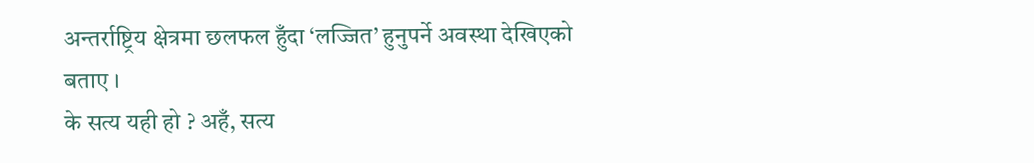अन्तर्राष्ट्रिय क्षेत्रमा छलफल हुँदा ‘लज्जित’ हुनुपर्ने अवस्था देखिएको बताए ।
के सत्य यही हो ? अहँ, सत्य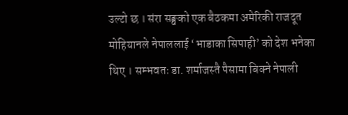उल्टो छ । संरा सङ्घको एक बैठकमा अमेरिकी राजदूत मोहियानले नेपाललाई ‘भाडाका सिपाही’ को देश भनेका थिए । सम्भवतः डा. शर्माजस्तै पैसामा बिक्ने नेपाली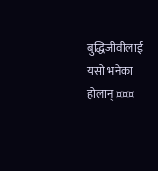बुद्धिजीवीलाई यसो भनेका होलान् ¤¤¤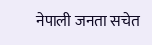नेपाली जनता सचेत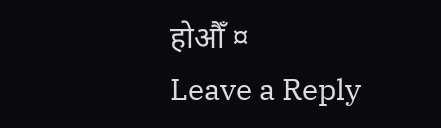होऔँ ¤
Leave a Reply